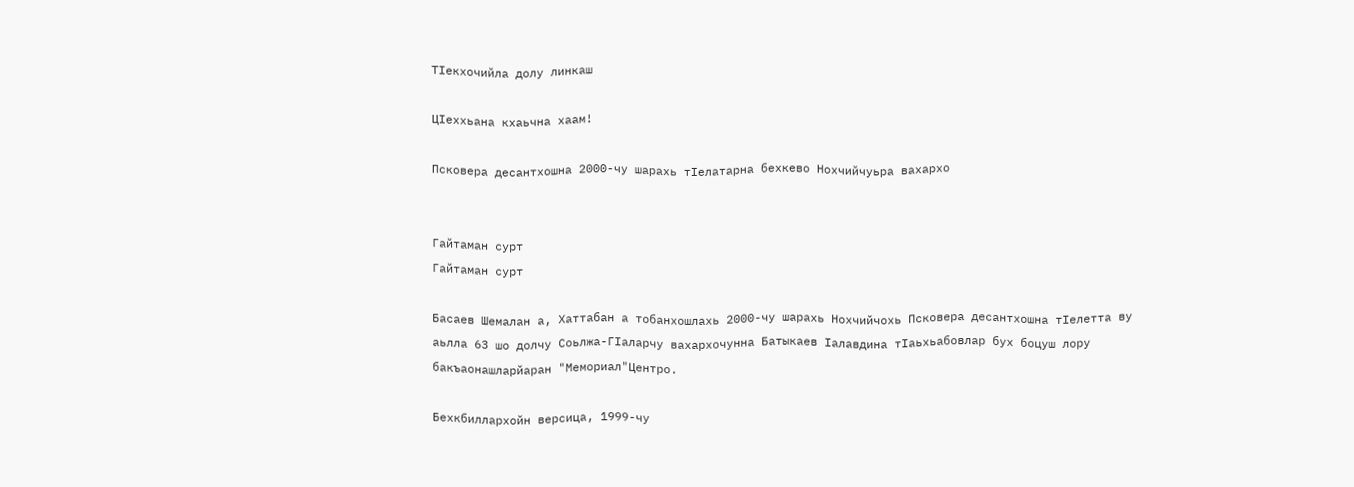ТIекхочийла долу линкаш

ЦIеххьана кхаьчна хаам!

Псковера десантхошна 2000-чу шарахь тIелатарна бехкево Нохчийчуьра вахархо


Гайтаман сурт
Гайтаман сурт

Басаев Шемалан а, Хаттабан а тобанхошлахь 2000-чу шарахь Нохчийчохь Псковера десантхошна тIелетта ву аьлла 63 шо долчу Соьлжа-ГIаларчу вахархочунна Батыкаев Iалавдина тIаьхьабовлар бух боцуш лору бакъаонашларйаран "Мемориал"Центро.

Бехкбиллархойн версица, 1999-чу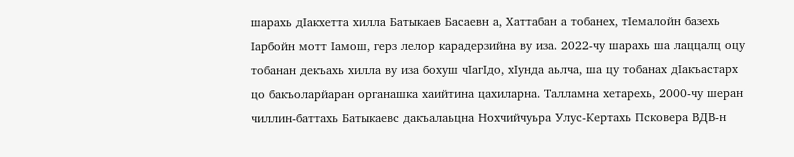шарахь дIакхетта хилла Батыкаев Басаевн а, Хаттабан а тобанех, тIемалойн базехь Iарбойн мотт Iамош, герз лелор карадерзийна ву иза. 2022-чу шарахь ша лаццалц оцу тобанан декъахь хилла ву иза бохуш чIагIдо, хIунда аьлча, ша цу тобанах дIакъастарх цо бакъоларйаран органашка хаийтина цахиларна. Талламна хетарехь, 2000-чу шеран чиллин-баттахь Батыкаевс дакъалаьцна Нохчийчуьра Улус-Кертахь Псковера ВДВ-н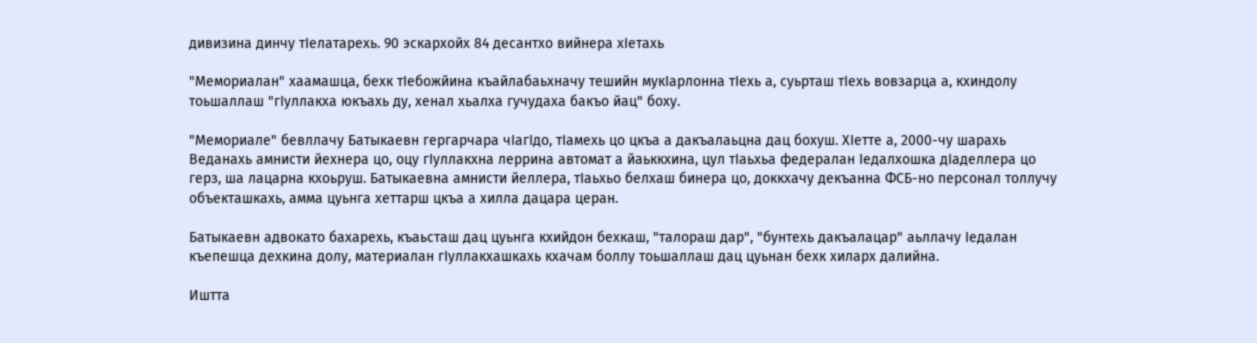дивизина динчу тIелатарехь. 90 эскархойх 84 десантхо вийнера хIетахь

"Мемориалан" хаамашца, бехк тIебожйина къайлабаьхначу тешийн мукIарлонна тIехь а, суьрташ тIехь вовзарца а, кхиндолу тоьшаллаш "гIуллакха юкъахь ду, хенал хьалха гучудаха бакъо йац" боху.

"Мемориале" бевллачу Батыкаевн гергарчара чIагIдо, тIамехь цо цкъа а дакъалаьцна дац бохуш. ХIетте а, 2000-чу шарахь Веданахь амнисти йехнера цо, оцу гIуллакхна леррина автомат а йаьккхина, цул тIаьхьа федералан Iедалхошка дIаделлера цо герз, ша лацарна кхоьруш. Батыкаевна амнисти йеллера, тIаьхьо белхаш бинера цо, доккхачу декъанна ФСБ-но персонал толлучу объекташкахь, амма цуьнга хеттарш цкъа а хилла дацара церан.

Батыкаевн адвокато бахарехь, къаьсташ дац цуьнга кхийдон бехкаш, "талораш дар", "бунтехь дакъалацар" аьллачу Iедалан къепешца дехкина долу, материалан гIуллакхашкахь кхачам боллу тоьшаллаш дац цуьнан бехк хиларх далийна.

Иштта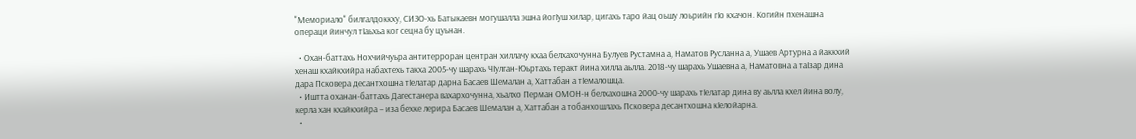"Мемориало" билгалдоккху, СИЗО-хь Батыкаевн могушалла эшна йогIуш хилар, цигахь таро йац оьшу лоьрийн гIо кхачон. Когийн пхенашна операци йинчул тIаьхьа ког сецна бу цуьнан.

  • Охан-баттахь Нохчийчуьра антитерроран центран хиллачу кхаа белхахочунна Булуев Рустамна а, Наматов Русланна а, Ушаев Артурна а йаккхий хенаш кхайкхийра набахтехь такха 2005-чу шарахь ЧIулган-Юьртахь теракт йина хилла аьлла. 2018-чу шарахь Ушаевна а, Наматовна а таIзар дина дара Псковера десантхошна тIелатар дарна Басаев Шемалан а, Хаттабан а тIемалошца.
  • Иштта оханан-баттахь Дагестанера вахархочунна, хьалхо Перман ОМОН-н белхахошна 2000-чу шарахь тIелатар дина ву аьлла кхел йина волу, керла хан кхайкхийра – иза бехке лерира Басаев Шемалан а, Хаттабан а тобанхошлахь Псковера десантхошна кIелойарна.
  •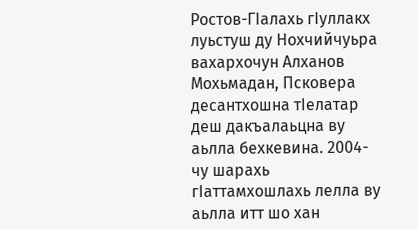Ростов-ГIалахь гIуллакх луьстуш ду Нохчийчуьра вахархочун Алханов Мохьмадан, Псковера десантхошна тIелатар деш дакъалаьцна ву аьлла бехкевина. 2004-чу шарахь гIаттамхошлахь лелла ву аьлла итт шо хан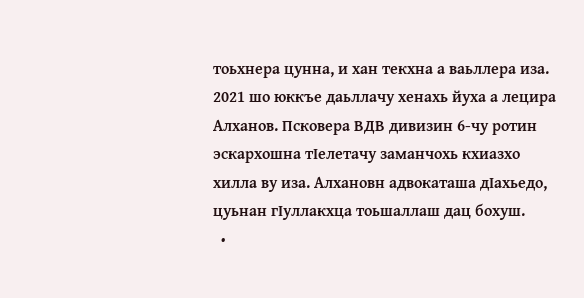тоьхнера цунна, и хан текхна а ваьллера иза. 2021 шо юккъе даьллачу хенахь йуха а лецира Алханов. Псковера ВДВ дивизин 6-чу ротин эскархошна тIелетачу заманчохь кхиазхо хилла ву иза. Алхановн адвокаташа дIахьедо, цуьнан гIуллакхца тоьшаллаш дац бохуш.
  •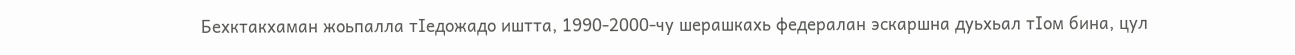Бехктакхаман жоьпалла тIедожадо иштта, 1990-2000-чу шерашкахь федералан эскаршна дуьхьал тIом бина, цул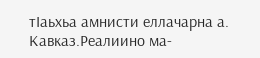тIаьхьа амнисти еллачарна а. Кавказ.Реалиино ма-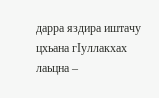дарра яздира иштачу цхьана гIуллакхах лаьцна –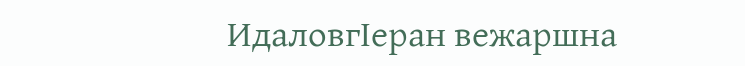ИдаловгIеран вежаршна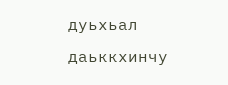дуьхьал даьккхинчу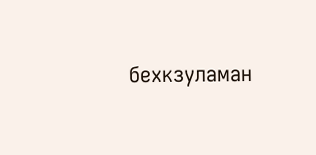бехкзуламан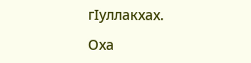гIуллакхах.

Оха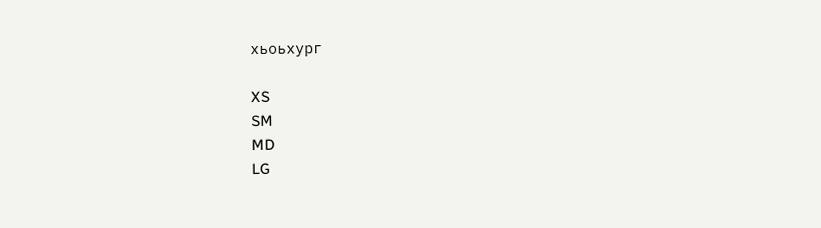хьоьхург

XS
SM
MD
LG